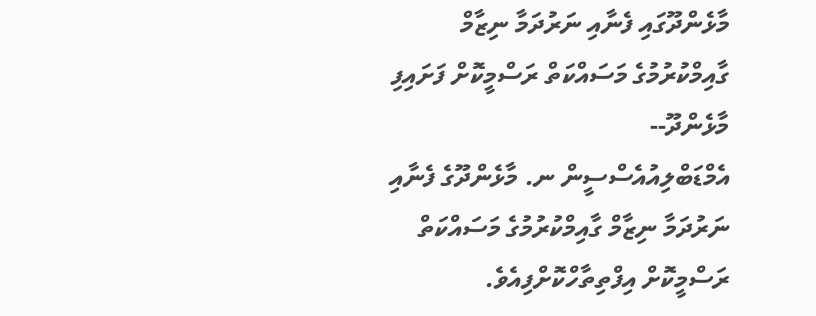މާޅެންދޫގައި ފެނާއި ނަރުދަމާ ނިޒާމް ގާއިމްކުރުމުގެ މަސައްކަތް ރަސްމީކޮށް ފަށައިފި
މާޅެންދޫ--
އެމްޑަބްލިއުއެސްސީން ނ. މާޅެންދޫގެ ފެނާއި ނަރުދަމާ ނިޒާމް ގާއިމްކުރުމުގެ މަސައްކަތް ރަސްމީކޮށް އިފްތިތާހްކޮށްފިއެވެ.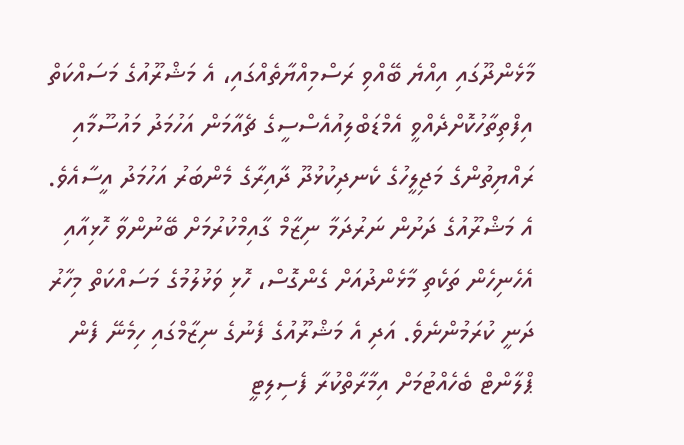މާޅެންދޫގައި އިއްޔެ ބޭއްވި ރަސްމިއްޔާތެއްގައި، އެ މަޝްރޫއުގެ މަސައްކަތް އިފްތިތާހުކޮށްދެއްވީ އެމްޑަބްލިއުއެސްސީގެ ޗެއާމަން އަހުމަދު މައުސޫމާއި ރައްޔިތުންގެ މަޖިލީހުގެ ކެނދިކުޅުދޫ ދާއިރާގެ މެންބަރު އަހުމަދު އީސާއެވެ.
އެ މަޝްރޫއުގެ ދަށުން ނަރުދަމާ ނިޒާމް ގާއިމްކުރުމަށް ބޭނުންވާ ހޮޅިއާއި އެހެނިހެން ތަކެތި މާޅެންދުއަށް ގެންގޮސް، ހޮޅި ވަޅުލުމުގެ މަސައްކަތް މިހާރު ދަނީ ކުރަމުންނެވެ. އަދި އެ މަޝްރޫއުގެ ފެނުގެ ނިޒާމްގައި ހިމެނޭ ފެން ޕްލާންޓް ބެހެއްޓުމަށް އިމާރާތްކުރާ ފެސިލިޓީ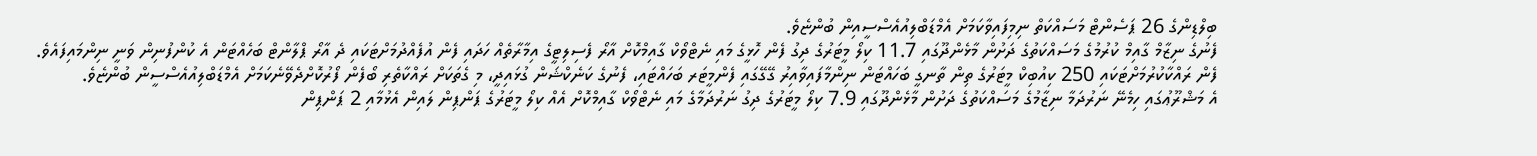ބިލްޑިންގެ 26 ޕަސެންޓް މަސައްކަތް ނިމިފައިވާކަމަށް އެމްޑަބްލިއުއެސްސީއިން ބުންޏެވެ.
ފެނުގެ ނިޒާމް ގާއިމް ކުރުމުގެ މަސައްކަތުގެ ދަށުން މާޅެންދޫގައި 11.7 ކިލޯ މީޓަރުގެ ދިގު ފެން ހޮޅީގެ މައި ނެޓްވޯކް ގާއިމްކޮށް އާރޯ ފެސިލިޓީގެ އިމާރާތެއް ހަދައި ފެން އުފެއްދުމަށްޓަކައި ދެ އާރޯ ޕްލާންޓް ބަހެއްޓަން އެ ކުންފުނިން ވަނީ ނިންމައިފައެވެ. ފެން ރައްކާކުރުމަށްޓަކައި 250 ކިއުބިކް މީޓަރުގެ ތިން ތާނގީ ބަހައްޓަން ނިންމާފައިވާއިރު ގޭގޭގައި ފެންމީޓަރ ބަހައްޓައި، ފެނުގެ ކަނެކްޝަން ގުޅައިދީ، މި ގެތަކަށް ރައްކާތެރި ބޯފެން ފޯރުކޮށްދެވޭނެކަމަށް އެމްޑަބްލިއުއެސްސީން ބުންޏެވެ.
އެ މަޝްރޫޢުގައި ހިމެނޭ ނަރުދަމާ ނިޒާމުގެ މަސައްކަތުގެ ދަށުން މާޅެންދޫގައި 7.9 ކިލޯ މީޓަރުގެ ދިގު ނަރުދަމާގެ މައި ނެޓްވޯކް ގާއިމްކޮށް އެއް ކިލޯ މީޓަރުގެ ޕަންޕިން ލައިން އެޅުމާއި 2 ޕަންޕިން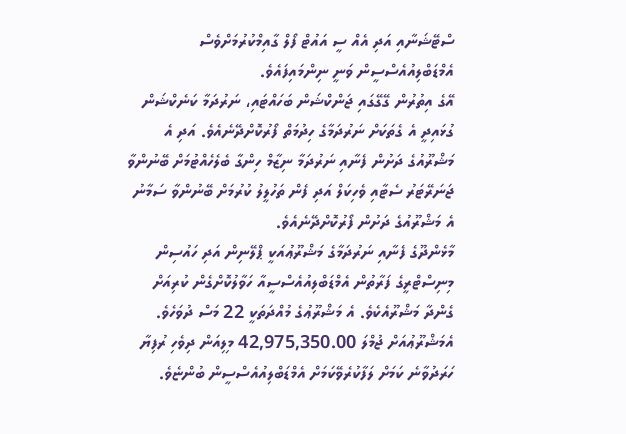ސްޓޭޝަނާއި އަދި އެއް ސީ އައުޓް ފޯލް ގާއިމްކުރުމަށްވެސް އެމްޑަބްލިއުއެސްސީން ވަނީ ނިންމައިފައެވެ.
އޭގެ އިތުރުން ގޭގޭގައި ޖަންކްޝަން ބަހައްޓައި، ނަރުދަމާ ކަނެކްޝަން ގުޅައިދީ އެ ގެތަކަށް ނަރުދަމާގެ ހިދުމަތް ފޯރުކޮށްދޭނެއެވެ. އަދި އެ މަޝްރޫއުގެ ދަށުން ފެނާއި ނަރުދަމާ ނިޒާމް ހިންގާ ބެލެހެއްޓުމަށް ބޭނުންވާ ޖަނަރޭޓަރު ސެޓާއި ވެހިކަލް އަދި ފެން ތަހުލީލު ކުރުމަށް ބޭނުންވާ ސަމާނު އެ މަޝްރޫއުގެ ދަށުން ފޯރުކޮށްދޭނެއެވެ.
މާޅެންދޫގެ ފެނާއި ނަރުދަމާގެ މަޝްރޫޢުއަކީ ޕްލޭނިން އަދި ހައުސިން މިނިސްޓްރީގެ ފަރާތުން އެމްޑަބްލިއުއެސްސީއާ ހަވާލުކޮށްގެން ކުރިއަށް ގެންދާ މަޝްރޫއެކެވެ. އެ މަޝްރޫޢުގެ މުއްދަތަކީ 22 މަސް ދުވަހެވެ. އެމަޝްރޫޢުއަށް ޖުމްލަ 42,975,350.00 މިލިއަން ދިވެހި ރުފިޔާ ހަރަދުވާނެ ކަމަށް ލަފާކުރެވޭކަމަށް އެމްޑަބްލިއުއެސްސީން ބުންޏެވެ.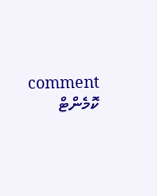comment ކޮމެންޓް